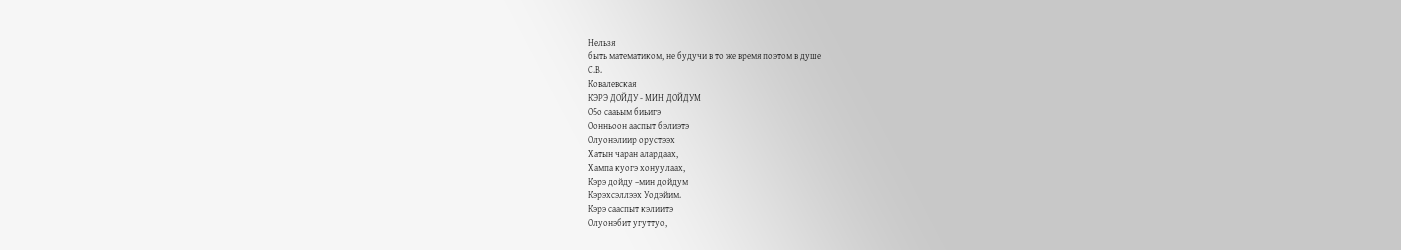Нельзя
быть математиком, не будучи в то же время поэтом в душе
С.В.
Ковалевская
КЭРЭ ДОЙДУ - МИН ДОЙДУМ
О5о сааьым биьигэ
Оонньоон ааспыт бэлиэтэ
Олуонэлиир орустээх
Хатын чаран алардаах,
Хампа куогэ хонуулаах,
Кэрэ дойду –мин дойдум
Кэрэхсэллээх Уодэйим.
Кэрэ сааспыт кэлиитэ
Олуонэбит угуттуо,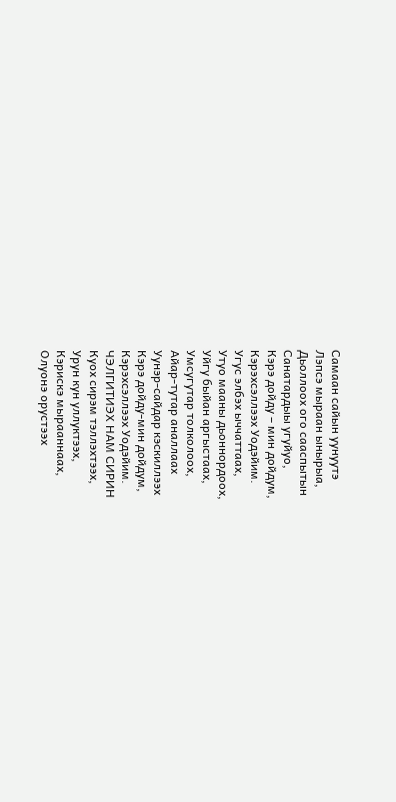Самаан сайын уунуутэ
Лэпсэ мыраан ынырыа,
Дьоллоох ого сааспытын
Санатардыы угуйуо,
Кэрэ дойду – мин дойдум,
Кэрэхсэллээх Уодэйим.
Угус элбэх ыччаттаах,
Утуо мааны дьоннордоох,
Уйгу быйан аргыстаах,
Умсугутар толколоох,
Айар-тутар аналлаах
Уунэр-сайдар кэскиллээх
Кэрэ дойду-мин дойдум,
Кэрэхсэллээх Уодэйим.
ЧЭЛГИТИЭХ НАМ СИРИН
Куох сирэм тэллэхтээх,
Урун кун уллуктээх,
Кэрискэ мырааннаах,
Олуонэ орустээх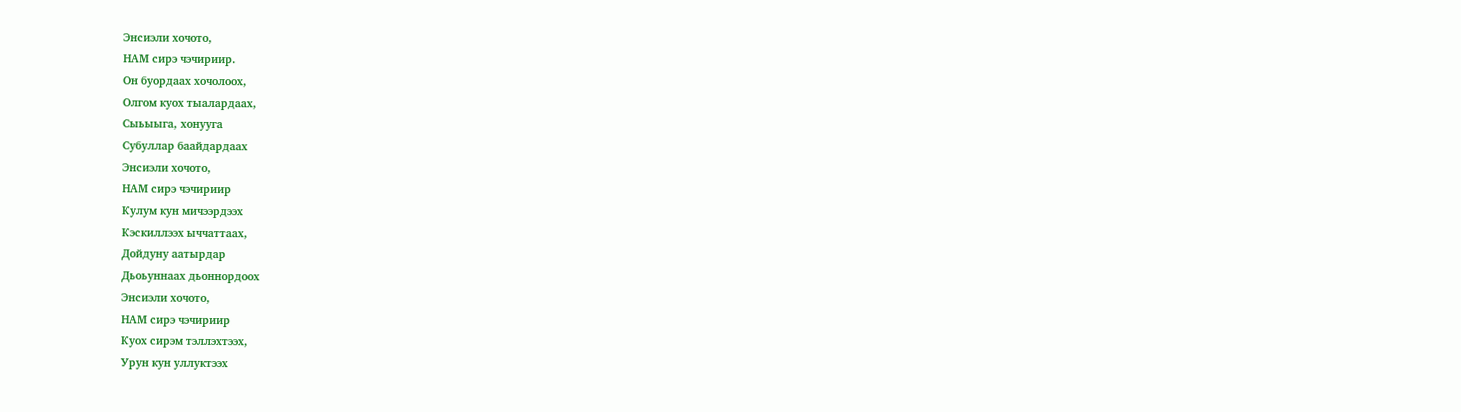Энсиэли хочото,
НАМ сирэ чэчириир.
Он буордаах хочолоох,
Олгом куох тыалардаах,
Сыьыыга, хонууга
Субуллар баайдардаах
Энсиэли хочото,
НАМ сирэ чэчириир
Кулум кун мичээрдээх
Кэскиллээх ыччаттаах,
Дойдуну аатырдар
Дьоьуннаах дьоннордоох
Энсиэли хочото,
НАМ сирэ чэчириир
Куох сирэм тэллэхтээх,
Урун кун уллуктээх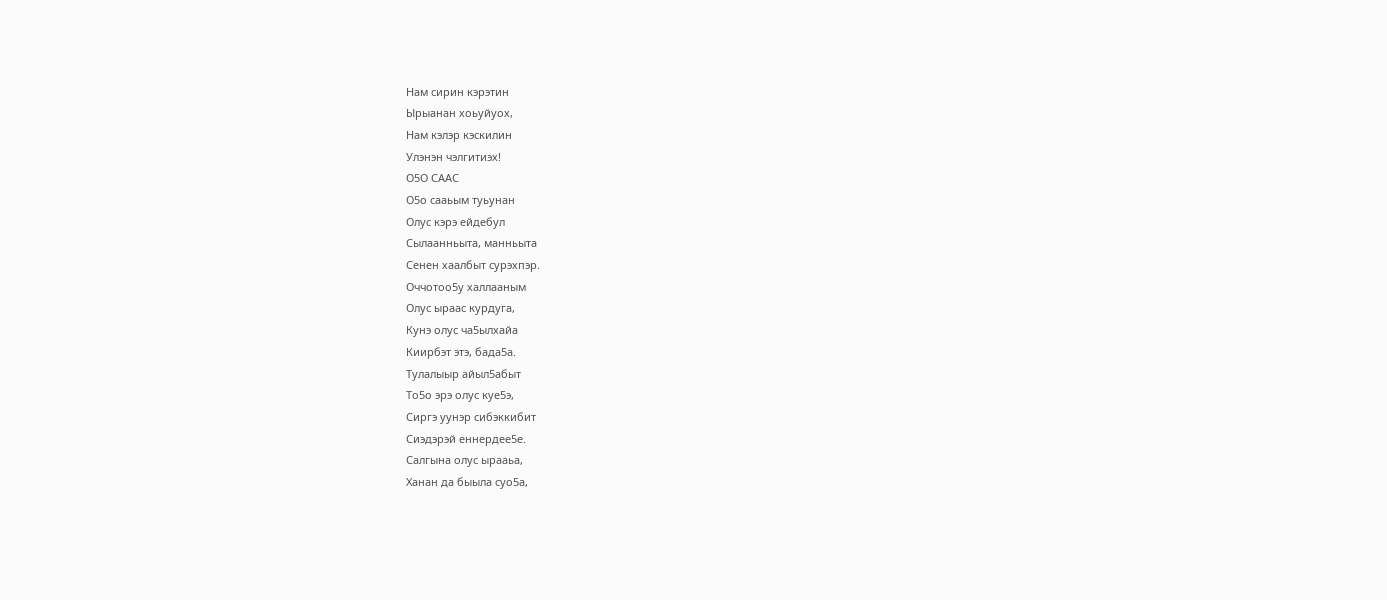Нам сирин кэрэтин
Ырыанан хоьуйуох,
Нам кэлэр кэскилин
Улэнэн чэлгитиэх!
О5О СААС
О5о сааьым туьунан
Олус кэрэ ейдебул
Сылаанньыта, манньыта
Сенен хаалбыт сурэхпэр.
Оччотоо5у халлааным
Олус ыраас курдуга,
Кунэ олус ча5ылхайа
Киирбэт этэ, бада5а.
Тулалыыр айыл5абыт
То5о эрэ олус куе5э,
Сиргэ уунэр сибэккибит
Сиэдэрэй еннердее5е.
Салгына олус ырааьа,
Ханан да быыла суо5а,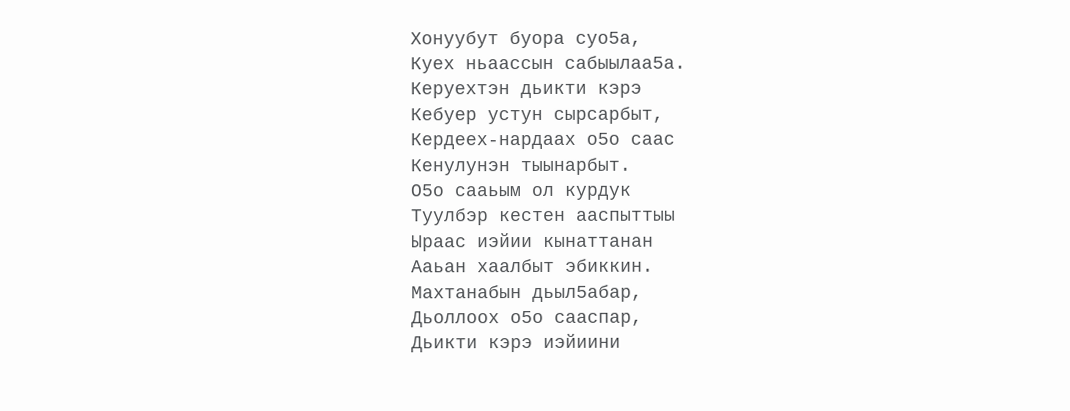Хонуубут буора суо5а,
Куех ньаассын сабыылаа5а.
Керуехтэн дьикти кэрэ
Кебуер устун сырсарбыт,
Кердеех-нардаах о5о саас
Кенулунэн тыынарбыт.
О5о сааьым ол курдук
Туулбэр кестен ааспыттыы
Ыраас иэйии кынаттанан
Ааьан хаалбыт эбиккин.
Махтанабын дьыл5абар,
Дьоллоох о5о сааспар,
Дьикти кэрэ иэйиини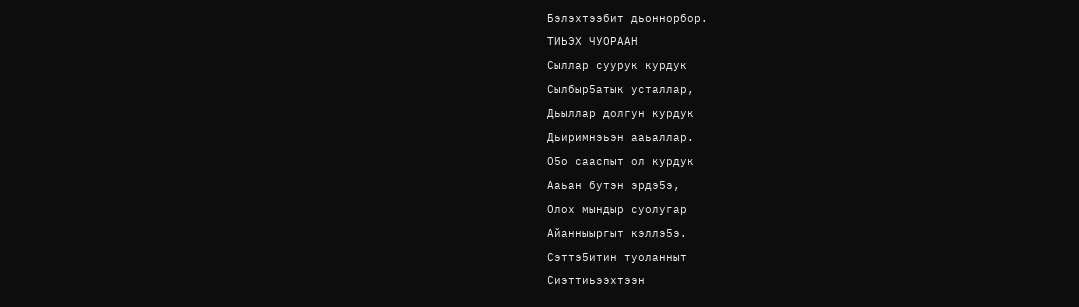Бэлэхтээбит дьоннорбор.
ТИЬЭХ ЧУОРААН
Сыллар суурук курдук
Сылбыр5атык усталлар,
Дьыллар долгун курдук
Дьиримнэьэн ааьаллар.
О5о сааспыт ол курдук
Ааьан бутэн эрдэ5э,
Олох мындыр суолугар
Айанныыргыт кэллэ5э.
Сэттэ5итин туоланныт
Сиэттиьээхтээн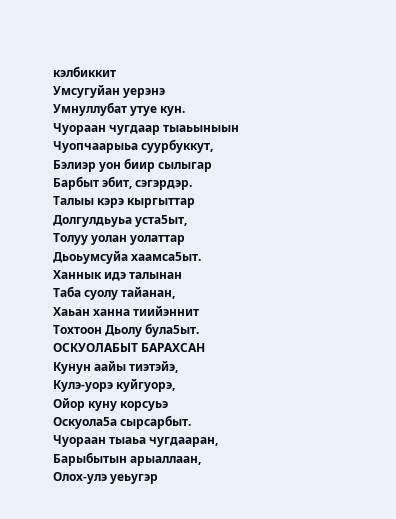кэлбиккит
Умсугуйан уерэнэ
Умнуллубат утуе кун.
Чуораан чугдаар тыаьыныын
Чуопчаарыьа суурбуккут,
Бэлиэр уон биир сылыгар
Барбыт эбит, сэгэрдэр.
Талыы кэрэ кыргыттар
Долгулдьуьа уста5ыт,
Толуу уолан уолаттар
Дьоьумсуйа хаамса5ыт.
Ханнык идэ талынан
Таба суолу тайанан,
Хаьан ханна тиийэннит
Тохтоон Дьолу була5ыт.
ОСКУОЛАБЫТ БАРАХСАН
Кунун аайы тиэтэйэ,
Кулэ-уорэ куйгуорэ,
Ойор куну корсуьэ
Оскуола5а сырсарбыт.
Чуораан тыаьа чугдааран,
Барыбытын арыаллаан,
Олох-улэ уеьугэр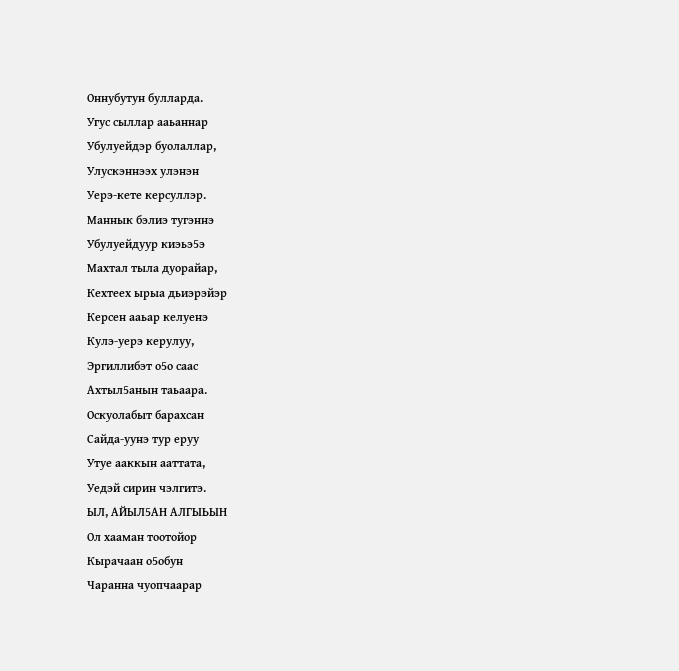Оннубутун булларда.
Угус сыллар ааьаннар
Убулуейдэр буолаллар,
Улускэннээх улэнэн
Уерэ-кете керсуллэр.
Маннык бэлиэ тугэннэ
Убулуейдуур киэьэ5э
Махтал тыла дуорайар,
Кехтеех ырыа дьиэрэйэр
Керсен ааьар келуенэ
Кулэ-уерэ керулуу,
Эргиллибэт о5о саас
Ахтыл5анын таьаара.
Оскуолабыт барахсан
Сайда-уунэ тур еруу
Утуе ааккын ааттата,
Уедэй сирин чэлгитэ.
ЫЛ, АЙЫЛ5АН АЛГЫЬЫН
Ол хааман тоотойор
Кырачаан о5обун
Чаранна чуопчаарар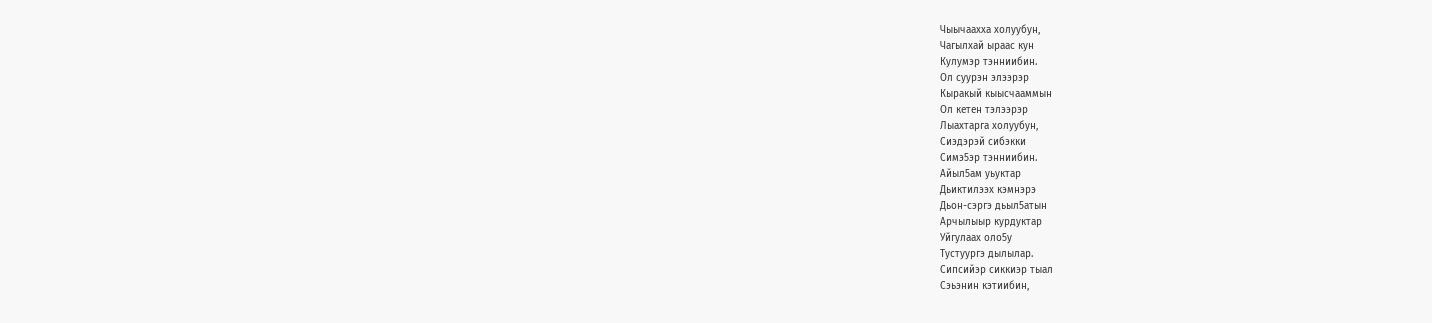Чыычаахха холуубун,
Чагылхай ыраас кун
Кулумэр тэнниибин.
Ол суурэн элээрэр
Кыракый кыысчааммын
Ол кетен тэлээрэр
Лыахтарга холуубун,
Сиэдэрэй сибэкки
Симэ5эр тэнниибин.
Айыл5ам уьуктар
Дьиктилээх кэмнэрэ
Дьон-сэргэ дьыл5атын
Арчылыыр курдуктар
Уйгулаах оло5у
Тустуургэ дылылар.
Сипсийэр сиккиэр тыал
Сэьэнин кэтиибин,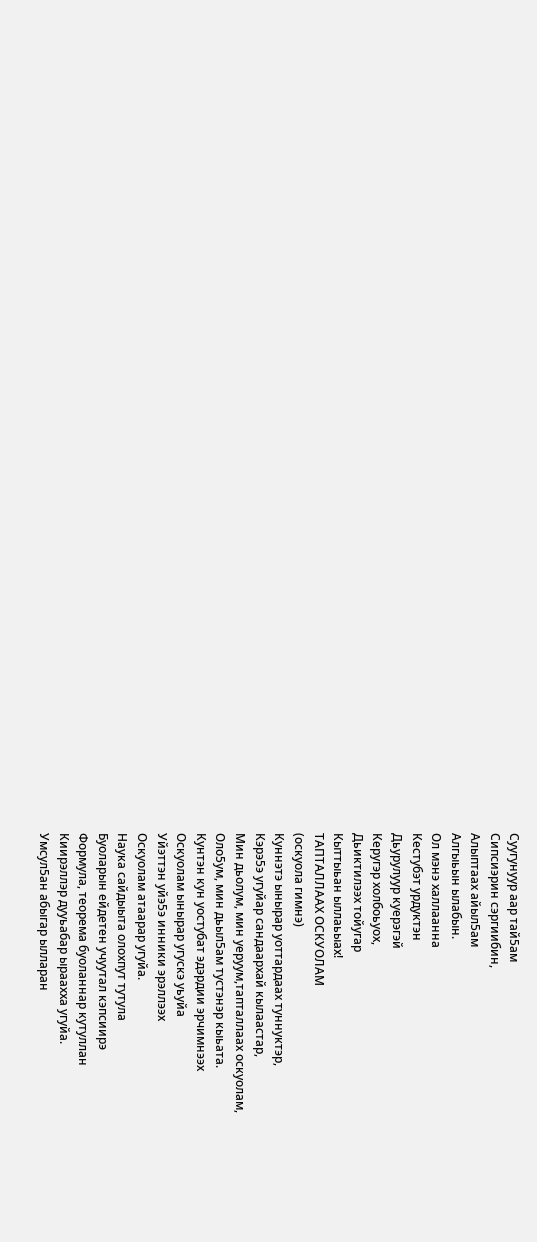Суугунуур аар тай5ам
Сипсиэрин сэргиибин,
Алыптаах айыл5ам
Алгыьын ылабын.
Ол мэнэ халлаанна
Кестубэт урдуктэн
Дьурулуур куерэгэй
Керугэр холбоьуох,
Дьиктилээх тойугар
Кыттыьан ыллаьыах!
ТАПТАЛЛААХ ОСКУОЛАМ
(оскуола гимнэ)
Куннэтэ ынырар уоттардаах туннуктэр,
Кэрэ5э угуйар сандаархай кылаастар,
Мин дьолум, мин уеруум,тапталлаах оскуолам,
Оло5ум, мин дьыл5ам тустэнэр кыьата.
Кунтэн кун уостубат эдэрдии эрчимнээх
Оскуолам ынырар угускэ уьуйа
Уйэттэн уйэ5э инники эрэллээх
Оскуолам атаарар угуйа.
Наука сайдыыта олохпут тутула
Буоларын ейдетен учуутал кэпсиирэ
Формула, теорема буоланнар кутуллан
Киирэллэр дууьабар ыраахха угуйа.
Умсул5ан абыгар ылларан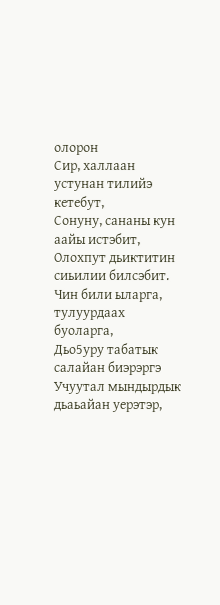олорон
Сир, халлаан устунан тилийэ кетебут,
Сонуну, сананы кун аайы истэбит,
Олохпут дьиктитин сиьилии билсэбит.
Чин били ыларга, тулуурдаах буоларга,
Дьо5уру табатык салайан биэрэргэ
Учуутал мындырдык дьаьайан уерэтэр,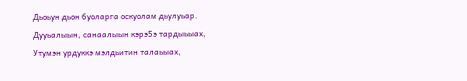Дьоьун дьон буоларга оскуолам дьулуьар.
Дууьалыын, санаалыын кэрэ5э тардыьыах,
Утумэн урдуккэ мэлдьитин талаьыах,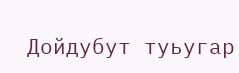Дойдубут туьугар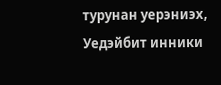турунан уерэниэх,
Уедэйбит инники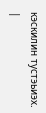кэскилин тустэьиэх.
|